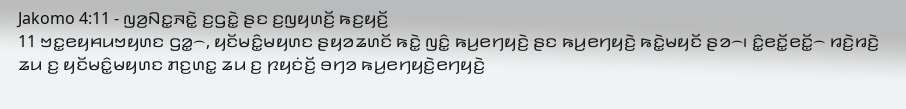Jakomo 4:11 - ꤜꤤ꤬ꤡꤢ꤭ꤏꤢꤧ꤭ ꤢ꤬ꤞꤢꤧ꤭ ꤔꤢ ꤢ꤬ꤜꤟꤛꤢꤩ꤬ ꤒꤢ꤬ꤟꤢꤩ꤬
11 ꤠꤢ꤭ꤕꤟꤌꤣꤠꤟꤛꤢ ꤞꤤ꤭꤮, ꤟꤢꤩꤗꤢꤨ꤭ꤗꤟꤛꤢ ꤔꤟꤤꤘꤛꤢꤩ ꤒꤢꤧ꤭ ꤜꤢꤨ꤭ ꤒꤣ꤬ꤕꤚꤟꤢꤧ꤬ ꤔꤢ ꤒꤣ꤬ꤕꤚꤟꤢꤧ꤬ ꤒꤢꤧ꤭ꤗꤟꤢꤩ ꤔꤤ꤮꤯ ꤢꤨ꤭ꤕꤢꤩ꤭ꤕꤢꤩ꤭꤮ ꤙꤢꤧ꤬ꤙꤢꤧ꤬ ꤘꤣ ꤢ꤬ ꤟꤢꤩꤗꤢꤨ꤭ꤗꤟꤛꤢ ꤊꤢ꤬ꤛꤢ꤭ ꤘꤣ ꤢ꤬ ꤐꤟꤢꤦꤢꤩ꤬ ꤋꤚꤤ ꤒꤣ꤬ꤕꤚꤟꤢꤧ꤬ꤕꤚꤟꤢꤧ꤬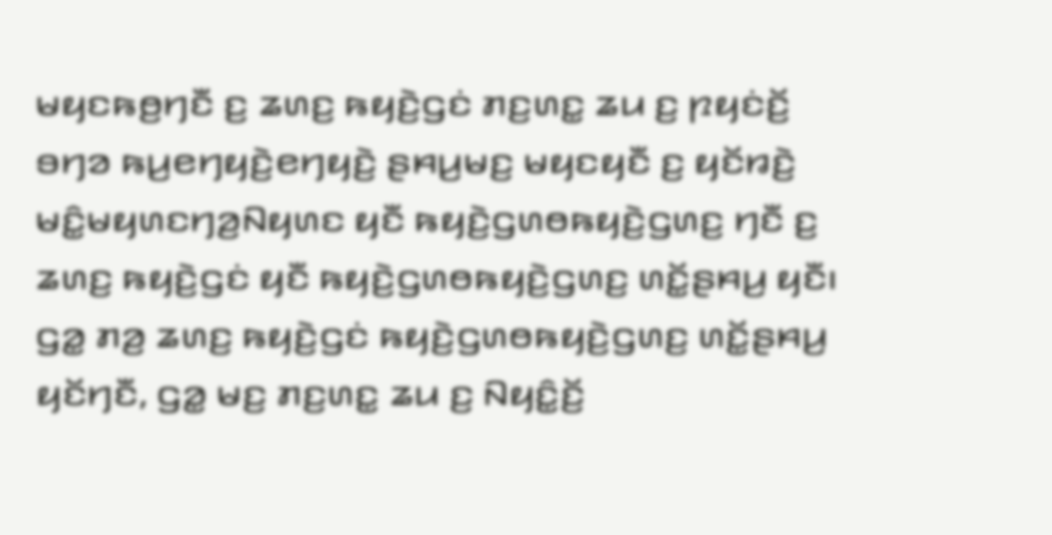ꤗꤟꤢꤒꤥ꤬ꤚꤢꤪ ꤢ꤬ ꤘꤛꤢ꤬ ꤒꤟꤢꤧ꤬ꤞꤢꤦ ꤊꤢ꤬ꤛꤢ꤭ ꤘꤣ ꤢ꤬ ꤐꤟꤢꤦꤢꤩ꤬ ꤋꤚꤤ ꤒꤣ꤬ꤕꤚꤟꤢꤧ꤬ꤕꤚꤟꤢꤧ꤬ ꤔꤌꤣ꤬ꤗꤢ꤬ ꤗꤟꤢꤟꤢꤪ ꤢ꤬ ꤟꤢꤩꤙꤢꤧ꤬ ꤗꤢꤨ꤭ꤗꤟꤛꤢꤚꤤ꤬ꤡꤟꤛꤢ ꤟꤢꤪ ꤒꤟꤢꤧ꤬ꤞꤛꤥꤒꤟꤢꤧ꤬ꤞꤛꤢ꤬ ꤚꤢꤪ ꤢ꤬ ꤘꤛꤢ꤬ ꤒꤟꤢꤧ꤬ꤞꤢꤦ ꤟꤢꤪ ꤒꤟꤢꤧ꤬ꤞꤛꤥꤒꤟꤢꤧ꤬ꤞꤛꤢ꤬ ꤛꤢꤩ꤭ꤔꤌꤣ꤬ ꤟꤢꤪ꤯ ꤞꤤ꤭ ꤊꤤ꤬ ꤘꤛꤢ꤬ ꤒꤟꤢꤧ꤬ꤞꤢꤦ ꤒꤟꤢꤧ꤬ꤞꤛꤥꤒꤟꤢꤧ꤬ꤞꤛꤢ꤬ ꤛꤢꤩ꤭ꤔꤌꤣ꤬ ꤟꤢꤩꤚꤢꤪ, ꤞꤤ꤭ ꤗꤢ꤬ ꤊꤢ꤬ꤛꤢ꤭ ꤘꤣ ꤢ꤬ ꤡꤟꤢꤨ꤭ꤢꤩ꤬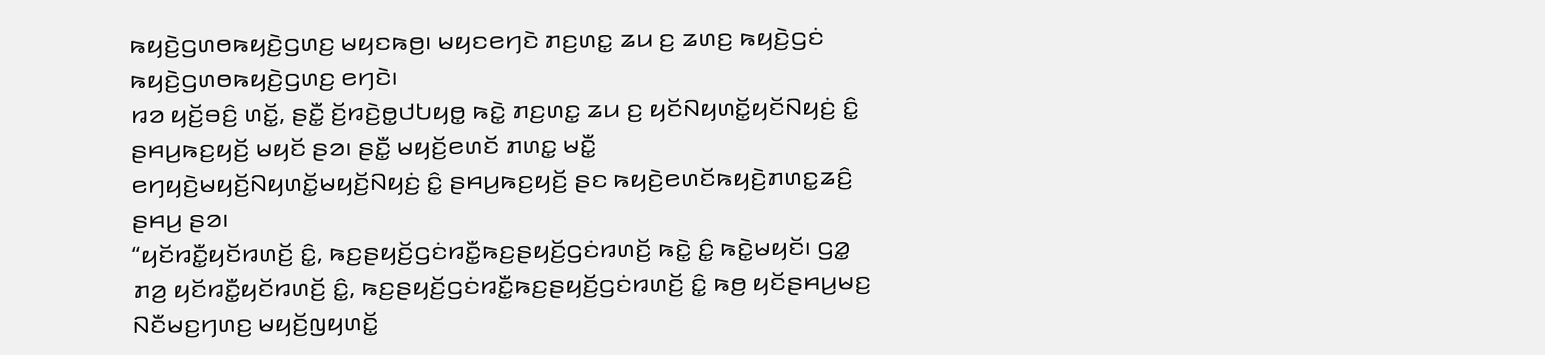ꤒꤟꤢꤧ꤬ꤞꤛꤥꤒꤟꤢꤧ꤬ꤞꤛꤢ꤬ ꤗꤟꤢꤒꤥ꤬꤯ ꤗꤟꤢꤕꤚꤢꤧ ꤊꤢ꤬ꤛꤢ꤭ ꤘꤣ ꤢ꤬ ꤘꤛꤢ꤬ ꤒꤟꤢꤧ꤬ꤞꤢꤦ ꤒꤟꤢꤧ꤬ꤞꤛꤥꤒꤟꤢꤧ꤬ꤞꤛꤢ꤬ ꤕꤚꤢꤧ꤯
ꤙꤤ ꤟꤢꤩ꤬ꤋꤢꤨ꤬ ꤛꤢꤩ꤭, ꤔꤢꤪ꤭ ꤢꤩ꤬ꤙꤢꤧ꤬ꤥ꤭ꤓꤝꤟꤥ꤭ ꤒꤢꤧ꤭ ꤊꤢ꤬ꤛꤢ꤭ ꤘꤣ ꤢ꤬ ꤟꤢꤩꤡꤟꤛꤢꤩ꤭ꤟꤢꤩꤡꤟꤢꤦ꤬ ꤢꤨ꤭ ꤔꤌꤣ꤬ꤒꤢ꤬ꤟꤢꤩ꤬ ꤗꤟꤢꤩ ꤔꤤ꤯ ꤔꤢꤪ꤭ ꤗꤟꤢꤩ꤬ꤕꤛꤢꤩ ꤊꤛꤢ꤭ ꤗꤢꤪ꤭ ꤕꤚꤟꤢꤧ꤬ꤗꤟꤢꤩ꤬ꤡꤟꤛꤢꤩ꤭ꤗꤟꤢꤩ꤬ꤡꤟꤢꤦ꤬ ꤢꤨ꤭ ꤔꤌꤣ꤬ꤒꤢ꤬ꤟꤢꤩ꤬ ꤔꤢ ꤒꤟꤢꤧ꤬ꤕꤛꤢꤩꤒꤟꤢꤧ꤬ꤊꤛꤢ꤭ꤘꤢꤨ꤬ ꤔꤌꤣ꤬ ꤔꤤ꤯
“ꤟꤢꤩꤙꤢꤪ꤭ꤟꤢꤩꤙꤛꤢꤩ꤬ ꤢꤨ꤭, ꤒꤢ꤬ꤔꤟꤢꤩ꤬ꤞꤢꤦꤙꤢꤪ꤭ꤒꤢ꤬ꤔꤟꤢꤩ꤬ꤞꤢꤦꤙꤛꤢꤩ꤬ ꤒꤢꤧ꤭ ꤢꤨ꤭ ꤒꤢꤧ꤭ꤗꤟꤢꤩ꤯ ꤞꤤ꤭ ꤊꤤ꤬ ꤟꤢꤩꤙꤢꤪ꤭ꤟꤢꤩꤙꤛꤢꤩ꤬ ꤢꤨ꤭, ꤒꤢ꤬ꤔꤟꤢꤩ꤬ꤞꤢꤦꤙꤢꤪ꤭ꤒꤢ꤬ꤔꤟꤢꤩ꤬ꤞꤢꤦꤙꤛꤢꤩ꤬ ꤢꤨ꤭ ꤒꤥ꤬ ꤟꤢꤩꤔꤌꤣ꤬ꤗꤢ꤬ ꤡꤢꤪꤗꤢ꤬ꤚꤛꤢ꤬ ꤗꤟꤢꤩ꤬ꤜꤟꤛꤢꤩ꤭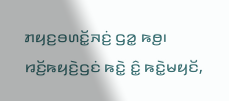ꤊꤟꤢ꤬ꤋꤛꤢꤩ꤭ꤏꤢꤦ꤬ ꤞꤤ꤭ ꤒꤥ꤬꤯ ꤙꤢꤩ꤬ꤒꤟꤢꤧ꤬ꤞꤢꤦ ꤒꤢꤧ꤭ ꤢꤨ꤭ ꤒꤢꤧ꤭ꤗꤟꤢꤩ,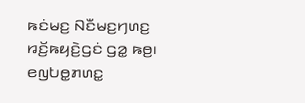ꤒꤢꤦꤗꤢ꤬ ꤡꤢꤪꤗꤢ꤬ꤚꤛꤢ꤬ ꤙꤢꤩ꤬ꤒꤟꤢꤧ꤬ꤞꤢꤦ ꤞꤤ꤭ ꤒꤥ꤬꤯ ꤕꤜꤝꤥ꤭ꤊꤛꤢ꤭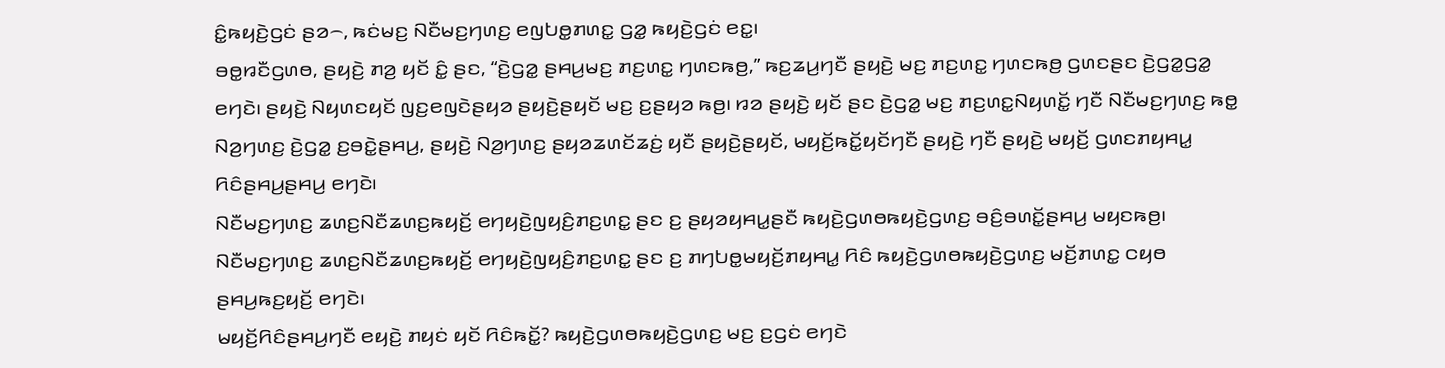ꤢꤨ꤭ꤒꤟꤢꤧ꤬ꤞꤢꤦ ꤔꤤ꤮, ꤒꤢꤦꤗꤢ꤬ ꤡꤢꤪꤗꤢ꤬ꤚꤛꤢ꤬ ꤕꤜꤝꤥ꤭ꤊꤛꤢ꤭ ꤞꤤ꤭ ꤒꤟꤢꤧ꤬ꤞꤢꤦ ꤕꤢ꤭꤯
ꤋꤥ꤭ꤙꤢꤪꤞꤛꤥ, ꤔꤟꤢꤧ꤬ ꤊꤤ꤬ ꤟꤢꤩ ꤢꤨ꤭ ꤔꤢ, “ꤢꤧ꤬ꤞꤤ꤭ ꤔꤌꤣ꤬ꤗꤢ꤬ ꤊꤢ꤬ꤛꤢ꤭ ꤚꤛꤢꤒꤥ꤬,” ꤒꤢ꤬ꤘꤣ꤬ꤚꤢꤪ ꤔꤟꤢꤧ꤬ ꤗꤢ꤬ ꤊꤢ꤬ꤛꤢ꤭ ꤚꤛꤢꤒꤥ꤬ ꤞꤛꤢꤔꤢ ꤢꤧ꤬ꤞꤤ꤭ꤞꤤ꤭ ꤕꤚꤢꤧ꤯ ꤔꤟꤢꤧ꤬ ꤡꤟꤛꤢꤟꤢꤩ ꤜꤢ꤬ꤕꤜꤢꤧꤔꤟꤤ ꤔꤟꤢꤧ꤬ꤔꤟꤢꤩ ꤗꤢ꤬ ꤢ꤬ꤔꤟꤤ ꤒꤥ꤬꤯ ꤙꤤ ꤔꤟꤢꤧ꤬ ꤟꤢꤩ ꤔꤢ ꤢꤧ꤬ꤞꤤ꤭ ꤗꤢ꤬ ꤊꤢ꤬ꤛꤢ꤭ꤡꤟꤛꤢꤩ꤭ ꤚꤢꤪ ꤡꤢꤪꤗꤢ꤬ꤚꤛꤢ꤬ ꤒꤥ꤭ ꤡꤤ꤬ꤚꤛꤢ꤬ ꤢꤧ꤬ꤞꤤ꤭ ꤢ꤬ꤋꤢꤧ꤭ꤔꤌꤣ꤬, ꤔꤟꤢꤧ꤬ ꤡꤤ꤬ꤚꤛꤢ꤬ ꤔꤟꤤꤘꤛꤢꤩꤘꤢꤦ꤬ ꤟꤢꤪ ꤔꤟꤢꤧ꤬ꤔꤟꤢꤩ, ꤗꤟꤢꤩ꤬ꤒꤢꤩ꤭ꤟꤢꤩꤚꤢꤪ ꤔꤟꤢꤧ꤬ ꤚꤢꤪ ꤔꤟꤢꤧ꤬ ꤗꤟꤢꤩ꤬ ꤞꤛꤢꤊꤟꤌꤣ꤭ ꤖꤢꤨꤔꤌꤣ꤬ꤔꤌꤣ꤬ ꤕꤚꤢꤧ꤯
ꤡꤢꤪꤗꤢ꤬ꤚꤛꤢ꤬ ꤘꤛꤢ꤬ꤡꤢꤪꤘꤛꤢ꤬ꤒꤟꤢꤩ꤬ ꤕꤚꤟꤢꤧ꤬ꤜꤟꤢꤨ꤬ꤊꤢ꤬ꤛꤢ꤭ ꤔꤢ ꤢ꤬ ꤔꤟꤤꤟꤌꤣ꤭ꤔꤢꤪ ꤒꤟꤢꤧ꤬ꤞꤛꤥꤒꤟꤢꤧ꤬ꤞꤛꤢ꤬ ꤋꤢꤨ꤬ꤋꤛꤢꤩ꤭ꤔꤌꤣ꤬ ꤗꤟꤢꤒꤥ꤬꤯ ꤡꤢꤪꤗꤢ꤬ꤚꤛꤢ꤬ ꤘꤛꤢ꤬ꤡꤢꤪꤘꤛꤢ꤬ꤒꤟꤢꤩ꤬ ꤕꤚꤟꤢꤧ꤬ꤜꤟꤢꤨ꤬ꤊꤢ꤬ꤛꤢ꤭ ꤔꤢ ꤢ꤬ ꤊꤚꤝꤥ꤭ꤗꤟꤢꤩ꤬ꤊꤟꤌꤣ꤭ ꤖꤢꤨ ꤒꤟꤢꤧ꤬ꤞꤛꤥꤒꤟꤢꤧ꤬ꤞꤛꤢ꤬ ꤗꤢꤩ꤬ꤊꤛꤢ꤭ ꤍꤟꤥ ꤔꤌꤣ꤬ꤒꤢ꤬ꤟꤢꤩ꤬ ꤕꤚꤢꤧ꤯
ꤗꤟꤢꤩ꤬ꤖꤢꤨꤔꤌꤣ꤬ꤚꤢꤪ ꤕꤟꤢꤧ꤬ ꤊꤟꤢꤦ ꤟꤢꤩ ꤖꤢꤨꤒꤢꤩ꤭? ꤒꤟꤢꤧ꤬ꤞꤛꤥꤒꤟꤢꤧ꤬ꤞꤛꤢ꤬ ꤗꤢ꤬ ꤢ꤬ꤞꤢꤦ ꤕꤚꤢꤧ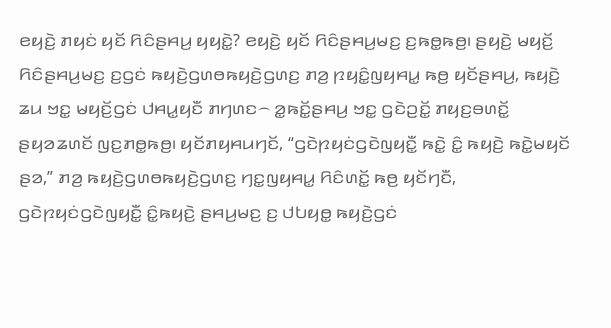ꤕꤟꤢꤧ꤬ ꤊꤟꤢꤦ ꤟꤢꤩ ꤖꤢꤨꤔꤌꤣ꤬ ꤟꤟꤢꤧ꤭? ꤕꤟꤢꤧ꤬ ꤟꤢꤩ ꤖꤢꤨꤔꤌꤣ꤬ꤗꤢ꤬ ꤢ꤬ꤒꤥ꤭ꤒꤥ꤬꤯ ꤔꤟꤢꤧ꤬ ꤗꤟꤢꤩ꤬ ꤖꤢꤨꤔꤌꤣ꤬ꤗꤢ꤬ ꤢ꤬ꤞꤢꤦ ꤒꤟꤢꤧ꤬ꤞꤛꤥꤒꤟꤢꤧ꤬ꤞꤛꤢ꤬ ꤊꤤ꤬ ꤐꤟꤢꤨ꤭ꤜꤟꤌꤣ꤭ ꤒꤥ꤬ ꤟꤢꤩꤔꤌꤣ꤬, ꤒꤟꤢꤧ꤬ ꤘꤣ ꤠꤢ꤭ ꤗꤟꤢꤩ꤬ꤞꤢꤦ ꤓꤌꤣ꤭ꤟꤢꤪ ꤊꤚꤛꤢ꤮ ꤤ꤭ꤒꤢꤩ꤭ꤔꤌꤣ꤬ ꤠꤢ꤭ ꤞꤢꤧꤑꤢꤩ꤭ ꤊꤟꤢ꤬ꤋꤛꤢꤩ꤭ ꤔꤟꤤꤘꤛꤢꤩ ꤜꤢ꤬ꤊꤥ꤭ꤒꤥ꤬꤯ ꤟꤢꤩꤊꤟꤌꤣꤚꤢꤩ, “ꤞꤢꤧꤐꤟꤢꤦꤞꤢꤧꤜꤟꤢꤪ꤭ ꤒꤢꤧ꤭ ꤢꤨ꤭ ꤒꤟꤢꤧ꤬ ꤒꤢꤧ꤭ꤗꤟꤢꤩ ꤔꤤ,” ꤊꤤ꤬ ꤒꤟꤢꤧ꤬ꤞꤛꤥꤒꤟꤢꤧ꤬ꤞꤛꤢ꤬ ꤚꤢ꤭ꤜꤟꤌꤣ꤭ ꤖꤢꤨꤛꤢꤩ꤭ ꤒꤥ꤬ ꤟꤢꤩꤚꤢꤪ, ꤞꤢꤧꤐꤟꤢꤦꤞꤢꤧꤜꤟꤢꤪ꤭ ꤢꤨ꤭ꤒꤟꤢꤧ꤬ ꤔꤌꤣ꤬ꤗꤢ꤬ ꤢ꤬ ꤓꤝꤟꤥ꤭ ꤒꤟꤢꤧ꤬ꤞꤢꤦ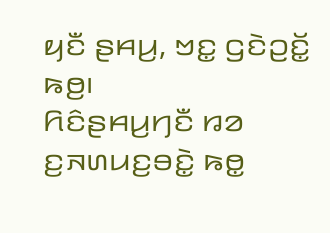ꤟꤢꤪ ꤔꤌꤣ꤬, ꤠꤢ꤭ ꤞꤢꤧꤑꤢꤩ꤭ ꤒꤥ꤬꤯
ꤖꤢꤨꤔꤌꤣ꤬ꤚꤢꤪ ꤙꤤ ꤢ꤬ꤏꤛꤣꤢ꤬ꤋꤢꤧ꤭ ꤒꤥ꤭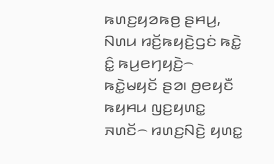ꤒꤛꤢ꤬ꤟꤤꤒꤥ꤬ ꤔꤌꤣ꤬, ꤡꤛꤣ ꤙꤢꤩ꤬ꤒꤟꤢꤧ꤬ꤞꤢꤦ ꤒꤢꤧ꤭ ꤢꤨ꤭ ꤒꤣ꤬ꤕꤚꤟꤢꤧ꤬꤮ ꤒꤢꤧ꤭ꤗꤟꤢꤩ ꤔꤤ꤯ ꤥ꤬ꤕꤟꤢꤪ ꤒꤟꤌꤣ ꤜꤢ꤬ꤟꤛꤢ꤭ ꤏꤛꤢꤩ꤮ ꤙꤛꤢ꤬ꤡꤢꤧ꤬ ꤟꤛꤢ꤭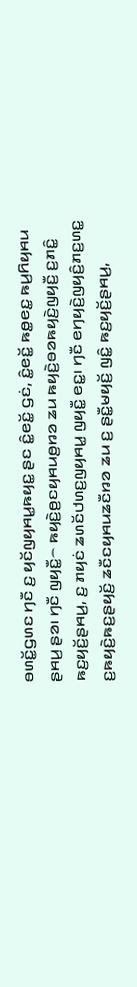ꤋꤛꤢꤩ꤭ꤞꤛꤢ ꤚꤢꤪ ꤢ꤬ ꤟꤢꤩꤜꤟꤌꤣ꤭ꤒꤟꤢ꤭ ꤔꤢ ꤢꤨ꤭ꤕꤢꤩ꤭ ꤞꤢꤦ, ꤢꤨ꤭ꤕꤢꤩ꤭ ꤒꤥ꤭ꤕꤢ꤭ ꤒꤣ꤬ꤖꤟꤌꤣ ꤔꤌꤣ꤬ ꤔꤤ꤯ ꤚꤢꤪ ꤜꤟꤢꤪ꤭꤮ ꤒꤟꤢꤧ꤬ꤥ꤬ꤢꤟꤌꤣꤥ꤬ꤙꤤ ꤘꤣ ꤒꤟꤢꤧ꤬ꤋꤤꤒꤟꤢꤧ꤬ꤜꤟꤢꤪ꤬ ꤢ꤬ꤊꤢꤨ꤭ ꤒꤢ꤬ꤟꤢꤩ꤬ꤔꤌꤣ꤬, ꤢ꤬ ꤊꤟꤢꤦ ꤘꤛꤢꤩꤓꤛꤢ꤬ꤜꤟꤌꤣ꤭ ꤜꤟꤢꤪ꤭ ꤕꤢ꤭꤯ ꤚꤢꤪ ꤕꤚꤟꤢꤧ꤬ꤜꤟꤢꤨ꤬ꤊꤢ꤬ꤛꤢ꤭ ꤢ꤬ꤒꤟꤢꤧ꤬ꤒꤢ꤬ꤔꤟꤢꤩ꤬ ꤘꤢꤪꤢꤟꤌꤣꤘꤢꤪꤙꤤ ꤘꤣ ꤢ꤬ ꤔꤢꤪ꤭ꤗꤟꤢꤩ꤬ ꤜꤢꤨ꤭ ꤒꤢ꤬ꤟꤢꤩ꤬ꤔꤌꤣ꤬,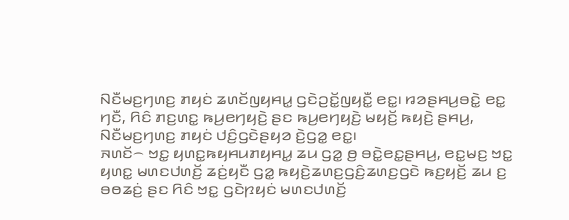ꤡꤢꤪꤗꤢ꤬ꤚꤛꤢ꤬ ꤊꤟꤢꤦ ꤘꤛꤢꤩꤜꤟꤌꤣ꤭ ꤞꤢꤧꤑꤢꤩ꤭ꤜꤟꤢꤪ꤭ ꤕꤢ꤭꤯ ꤙꤤꤔꤌꤣ꤬ꤋꤢꤧ꤭ ꤕꤢ꤭ ꤚꤢꤪ, ꤖꤢꤨ ꤊꤢ꤬ꤛꤢ꤭ ꤒꤣ꤬ꤕꤚꤟꤢꤧ꤬ ꤔꤢ ꤒꤣ꤬ꤕꤚꤟꤢꤧ꤬ ꤗꤟꤢꤩ꤬ ꤒꤟꤢꤧ꤬ ꤔꤌꤣ꤬, ꤡꤢꤪꤗꤢ꤬ꤚꤛꤢ꤬ ꤊꤟꤢꤦ ꤓꤢꤨ꤬ꤞꤢꤧꤔꤟꤤ ꤢꤧ꤬ꤞꤤ꤭ ꤕꤢ꤭꤯
ꤏꤛꤢꤩ꤮ ꤠꤢ꤭ ꤟꤛꤢ꤭ꤒꤟꤌꤣꤊꤟꤌꤣ꤭ ꤘꤣ ꤞꤤ꤭ ꤥ꤬ ꤋꤢꤧ꤭ꤕꤢ꤭ꤔꤌꤣ꤬, ꤕꤢ꤭ꤗꤢ꤬ ꤠꤢ꤭ ꤟꤛꤢ꤭ ꤗꤛꤢꤓꤛꤢꤩ꤬ ꤘꤢꤦ꤬ꤟꤢꤪ ꤞꤤ꤭ ꤒꤟꤢꤧ꤬ꤘꤛꤢ꤬ꤞꤢꤨ꤬ꤘꤛꤢ꤬ꤞꤢꤧ ꤒꤢ꤬ꤟꤢꤩ꤬ ꤘꤣ ꤢ꤬ ꤋꤥꤘꤢꤦ꤬ ꤔꤢ ꤖꤢꤨ ꤠꤢ꤭ ꤞꤢꤧꤐꤟꤢꤦ ꤗꤛꤢꤓꤛꤢꤩ꤬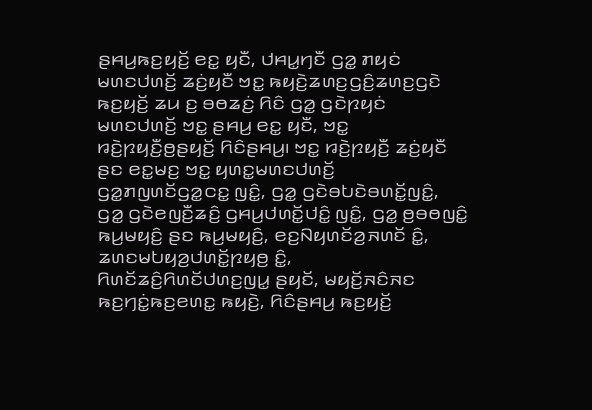ꤔꤌꤣ꤬ꤒꤢ꤬ꤟꤢꤩ꤬ ꤕꤢ꤭ ꤟꤢꤪ, ꤓꤌꤣ꤭ꤚꤢꤪ ꤞꤤ꤭ ꤊꤟꤢꤦ ꤗꤛꤢꤓꤛꤢꤩ꤬ ꤘꤢꤦ꤬ꤟꤢꤪ ꤠꤢ꤭ ꤒꤟꤢꤧ꤬ꤘꤛꤢ꤬ꤞꤢꤨ꤬ꤘꤛꤢ꤬ꤞꤢꤧ ꤒꤢ꤬ꤟꤢꤩ꤬ ꤘꤣ ꤢ꤬ ꤋꤥꤘꤢꤦ꤬ ꤖꤢꤨ ꤞꤤ꤭ ꤞꤢꤧꤐꤟꤢꤦ ꤗꤛꤢꤓꤛꤢꤩ꤬ ꤠꤢ꤭ ꤔꤌꤣ꤬ ꤕꤢ꤭ ꤟꤢꤪ, ꤠꤢ꤭ ꤙꤢꤧ꤬ꤐꤟꤢꤪ꤬ꤥ꤬ꤔꤟꤢꤩ꤬ ꤖꤢꤨꤔꤌꤣ꤬꤯ ꤠꤢ꤭ ꤙꤢꤧ꤬ꤐꤟꤢꤪ꤬ ꤘꤢꤦ꤬ꤟꤢꤪ ꤔꤢ ꤕꤢ꤭ꤗꤢ꤬ ꤠꤢ꤭ ꤟꤛꤢ꤭ꤗꤛꤢꤓꤛꤢꤩ꤬ ꤞꤤ꤭ꤊꤜꤛꤢꤩꤞꤤ꤭ꤍꤢ꤭ ꤜꤢꤨ꤭, ꤞꤤ꤭ ꤞꤢꤧꤋꤝꤢꤧꤋꤛꤢꤩ꤭ꤜꤢꤨ꤭, ꤞꤤ꤭ ꤞꤢꤧꤕꤜꤢꤪ꤬ꤘꤢꤨ꤬ ꤞꤌꤣ꤬ꤓꤛꤢꤩ꤭ꤓꤢꤨ꤭ ꤜꤢꤨ꤭, ꤞꤤ꤭ ꤥ꤬ꤋꤥꤜꤢꤨ꤭ ꤒꤣ꤬ꤗꤟꤢꤨ꤬ ꤔꤢ ꤒꤣ꤬ꤗꤟꤢꤨ꤬, ꤕꤢ꤬ꤡꤟꤛꤢꤩꤤ꤬ꤏꤛꤢꤩ ꤢꤨ꤭, ꤘꤛꤢꤗꤝꤟꤤ꤬ꤓꤛꤢꤩ꤭ꤐꤟꤥ꤬ ꤢꤨ꤭, ꤖꤛꤢꤩꤘꤢꤨ꤬ꤖꤛꤢꤩꤓꤛꤢ꤬ꤜꤣ꤭ ꤔꤟꤢꤩ, ꤗꤟꤢꤩ꤬ꤏꤢꤨꤏꤢ ꤒꤢ꤬ꤚꤢꤦ꤭ꤒꤢ꤬ꤕꤛꤢ꤭ ꤒꤟꤢꤧ꤬, ꤖꤢꤨꤔꤌꤣ꤬ ꤒꤢ꤬ꤟꤢꤩ꤬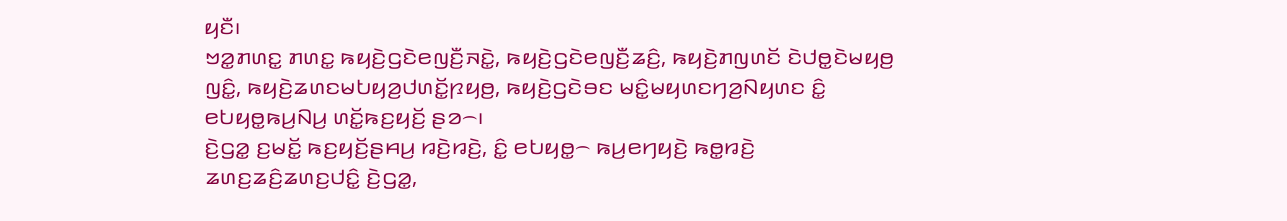ꤟꤢꤪ꤯
ꤠꤤ꤭ꤊꤛꤢ꤭ ꤊꤛꤢ꤭ ꤒꤟꤢꤧ꤬ꤞꤢꤧꤕꤜꤢꤪ꤬ꤏꤢꤧ꤭, ꤒꤟꤢꤧ꤬ꤞꤢꤧꤕꤜꤢꤪ꤬ꤘꤢꤨ꤬, ꤒꤟꤢꤧ꤬ꤊꤜꤛꤢꤩ ꤢꤧꤓꤥ꤭ꤢꤧꤗꤟꤥ꤬ ꤜꤢꤨ꤭, ꤒꤟꤢꤧ꤬ꤘꤛꤢꤗꤝꤟꤤ꤬ꤓꤛꤢꤩ꤭ꤐꤟꤥ꤬, ꤒꤟꤢꤧ꤬ꤞꤢꤧꤋꤢ ꤗꤢꤨ꤭ꤗꤟꤛꤢꤚꤤ꤬ꤡꤟꤛꤢ ꤢꤨ꤭ ꤕꤝꤟꤥ꤭ꤒꤣ꤬ꤡꤣ꤬ ꤛꤢꤩ꤭ꤒꤢ꤬ꤟꤢꤩ꤬ ꤔꤤ꤮꤯
ꤢꤧ꤬ꤞꤤ꤭ ꤢ꤬ꤗꤢꤩ꤭ ꤒꤢ꤬ꤟꤢꤩ꤬ꤔꤌꤣ꤬ ꤙꤢꤧ꤬ꤙꤢꤧ꤬, ꤢꤨ꤭ ꤕꤝꤟꤥ꤭꤮ ꤒꤣ꤬ꤕꤚꤟꤢꤧ꤬ ꤒꤥ꤭ꤙꤢꤧ꤬ ꤘꤛꤢ꤬ꤘꤢꤨ꤬ꤘꤛꤢ꤬ꤓꤢꤨ꤭ ꤢꤧ꤬ꤞꤤ꤭,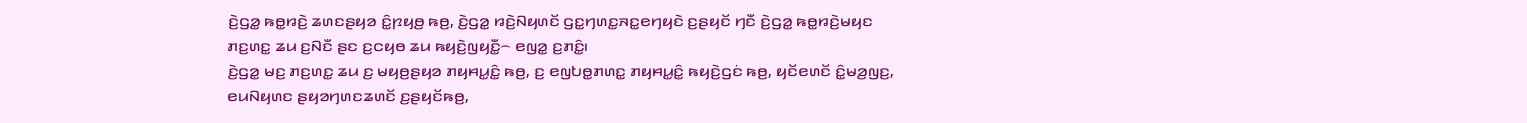ꤢꤧ꤬ꤞꤤ꤭ ꤒꤥ꤭ꤙꤢꤧ꤬ ꤘꤛꤢꤔꤟꤤ ꤢꤨ꤭ꤐꤟꤥ꤬ ꤒꤥ꤬, ꤢꤧ꤬ꤞꤤ꤭ ꤙꤢꤧ꤬ꤡꤟꤛꤢꤩ ꤞꤢ꤭ꤚꤛꤢ꤭ꤏꤢ꤭ꤕꤚꤟꤢꤧ ꤢ꤬ꤔꤟꤢꤩ ꤚꤢꤪ ꤢꤧ꤬ꤞꤤ꤭ ꤒꤥ꤭ꤙꤢꤧ꤬ꤗꤟꤢ ꤊꤢ꤬ꤛꤢ꤭ ꤘꤣ ꤢ꤬ꤡꤢꤪ ꤔꤢ ꤢ꤬ꤍꤟꤥ ꤘꤣ ꤒꤟꤢꤧ꤬ꤜꤟꤢꤪ꤭꤮ ꤕꤜꤤ꤭ ꤢ꤬ꤊꤢꤨ꤭꤯
ꤢꤧ꤬ꤞꤤ꤭ ꤗꤢ꤬ ꤊꤢ꤬ꤛꤢ꤭ ꤘꤣ ꤢ꤬ ꤗꤟꤥ꤬ꤔꤟꤤ ꤊꤟꤌꤣ꤭ꤢꤨ꤭ ꤒꤥ꤬, ꤢ꤬ ꤕꤜꤝꤥ꤭ꤊꤛꤢ꤭ ꤊꤟꤌꤣ꤭ꤢꤨ꤭ ꤒꤟꤢꤧ꤬ꤞꤢꤦ ꤒꤥ꤬, ꤟꤢꤩꤕꤛꤢꤩ ꤢꤨ꤭ꤗꤤ꤬ꤜꤢ꤬, ꤕꤣꤡꤟꤛꤢ ꤔꤟꤤꤚꤛꤢꤘꤛꤢꤩ ꤢ꤬ꤔꤟꤢꤩꤒꤥ꤬,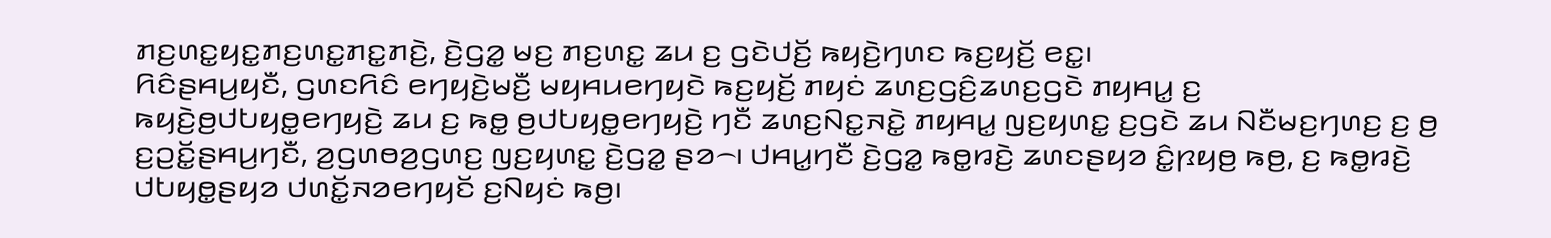ꤊꤢ꤬ꤛꤢ꤭ꤟꤢ꤭ꤊꤢ꤬ꤛꤢ꤭ꤊꤢ꤭ꤊꤢꤧ꤬, ꤢꤧ꤬ꤞꤤ꤭ ꤗꤢ꤬ ꤊꤢ꤬ꤛꤢ꤭ ꤘꤣ ꤢ꤬ ꤞꤢꤧꤓꤢꤩ꤬ ꤒꤟꤢꤧ꤬ꤚꤛꤢ ꤒꤢ꤬ꤟꤢꤩ꤬ ꤕꤢ꤭꤯
ꤖꤢꤨꤔꤌꤣ꤬ꤟꤢꤪ, ꤞꤛꤢꤖꤢꤨ ꤕꤚꤟꤢꤧ꤬ꤗꤢꤪ꤬ ꤗꤟꤌꤣꤕꤚꤟꤢꤧ ꤒꤢ꤬ꤟꤢꤩ꤬ ꤊꤟꤢꤦ ꤘꤛꤢ꤬ꤞꤢꤨ꤬ꤘꤛꤢ꤬ꤞꤢꤧ ꤊꤟꤌꤣ꤭ ꤢ꤬ ꤒꤟꤢꤧ꤬ꤥ꤬ꤓꤝꤟꤥ꤭ꤕꤚꤟꤢꤧ꤬ ꤘꤣ ꤢ꤬ ꤒꤥ꤭ ꤥ꤬ꤓꤝꤟꤥ꤭ꤕꤚꤟꤢꤧ꤬ ꤚꤢꤪ ꤘꤛꤢ꤬ꤡꤢ꤭ꤏꤢꤧ꤭ ꤊꤟꤌꤣ꤭ ꤜꤢ꤬ꤟꤛꤢ꤭ ꤢ꤬ꤞꤢꤧ ꤘꤣ ꤡꤢꤪꤗꤢ꤬ꤚꤛꤢ꤬ ꤢ꤬ ꤥ꤬ ꤢ꤬ꤑꤢꤩ꤭ꤔꤌꤣ꤬ꤚꤢꤪ, ꤤ꤬ꤞꤛꤥꤤ꤬ꤞꤛꤢ꤬ ꤜꤢ꤬ꤟꤛꤢ꤭ ꤢꤧ꤬ꤞꤤ꤭ ꤔꤤ꤮꤯ ꤓꤌꤣ꤭ꤚꤢꤪ ꤢꤧ꤬ꤞꤤ꤭ ꤒꤥ꤭ꤙꤢꤧ꤬ ꤘꤛꤢꤔꤟꤤ ꤢꤨ꤭ꤐꤟꤥ꤬ ꤒꤥ꤬, ꤢ꤬ ꤒꤥ꤭ꤙꤢꤧ꤬ ꤓꤝꤟꤥ꤭ꤔꤟꤤ ꤓꤛꤢꤩ꤭ꤏꤤꤕꤚꤟꤢꤩ ꤢ꤬ꤡꤟꤢꤦ ꤒꤥ꤬꤯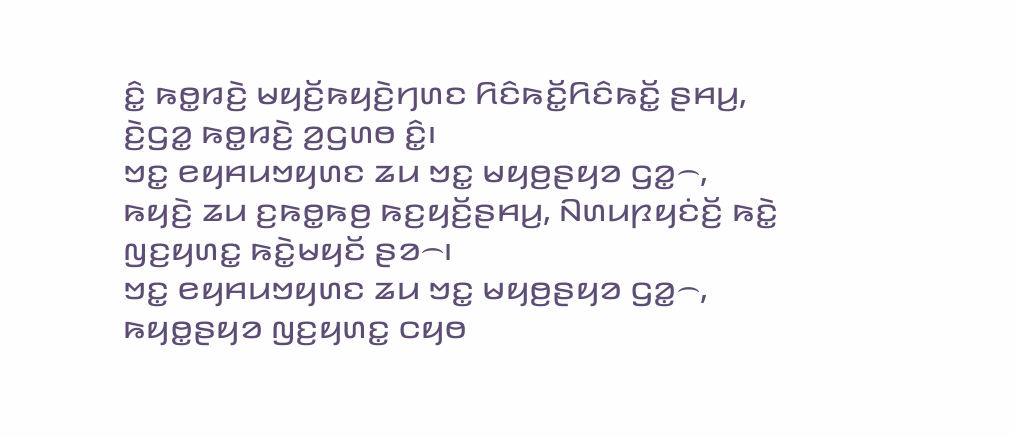ꤢꤨ꤭ ꤒꤥ꤭ꤙꤢꤧ꤬ ꤗꤟꤢꤩ꤬ꤒꤟꤢꤧ꤬ꤚꤛꤢ ꤖꤢꤨꤒꤢꤩ꤭ꤖꤢꤨꤒꤢꤩ꤭ ꤔꤌꤣ꤬, ꤢꤧ꤬ꤞꤤ꤭ ꤒꤥ꤭ꤙꤢꤧ꤬ ꤤ꤬ꤞꤛꤥ ꤢꤨ꤭꤯
ꤠꤢ꤭ ꤕꤟꤌꤣꤠꤟꤛꤢ ꤘꤣ ꤠꤢ꤭ ꤗꤟꤥ꤬ꤔꤟꤤ ꤞꤤ꤭꤮, ꤒꤟꤢꤧ꤬ ꤘꤣ ꤢ꤬ꤒꤥ꤭ꤒꤥ꤬ ꤒꤢ꤬ꤟꤢꤩ꤬ꤔꤌꤣ꤬, ꤡꤛꤣꤐꤟꤢꤦꤢꤩ꤬ ꤒꤢꤧ꤭ ꤜꤢ꤬ꤟꤛꤢ꤭ ꤒꤢꤧ꤭ꤗꤟꤢꤩ ꤔꤤ꤮꤯
ꤠꤢ꤭ ꤕꤟꤌꤣꤠꤟꤛꤢ ꤘꤣ ꤠꤢ꤭ ꤗꤟꤥ꤬ꤔꤟꤤ ꤞꤤ꤭꤮, ꤒꤟꤥ꤭ꤔꤟꤤ ꤜꤢ꤬ꤟꤛꤢ꤭ ꤍꤟꤥ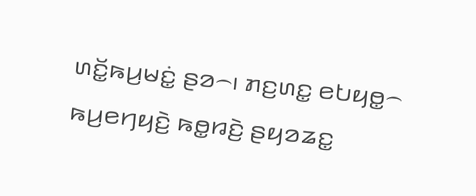ꤛꤢꤩ꤭ꤒꤣ꤬ꤗꤢꤦ꤭ ꤔꤤ꤮꤯ ꤊꤢ꤬ꤛꤢ꤭ ꤕꤝꤟꤥ꤭꤮ ꤒꤣ꤬ꤕꤚꤟꤢꤧ꤬ ꤒꤥ꤭ꤙꤢꤧ꤬ ꤔꤟꤤꤘꤢ꤭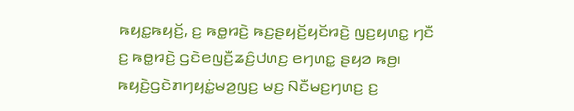ꤒꤟꤢ꤭ꤒꤟꤢꤩ꤬, ꤢ꤬ ꤒꤥ꤭ꤙꤢꤧ꤬ ꤒꤢ꤬ꤔꤟꤢꤩ꤬ꤟꤢꤩꤙꤢꤧ꤬ ꤜꤢ꤬ꤟꤛꤢ꤭ ꤚꤢꤪ ꤢ꤬ ꤒꤥ꤭ꤙꤢꤧ꤬ ꤞꤢꤧꤕꤜꤢꤪ꤬ꤘꤢꤨ꤬ꤓꤛꤢ꤬ ꤕꤚꤛꤢ꤭ ꤔꤟꤤ ꤒꤥ꤬꤯
ꤒꤟꤢꤧ꤬ꤞꤢꤧꤊꤚꤟꤢꤦ꤭ꤗꤤ꤬ꤜꤢ꤬ ꤗꤢ꤬ ꤡꤢꤪꤗꤢ꤬ꤚꤛꤢ꤬ ꤢ꤬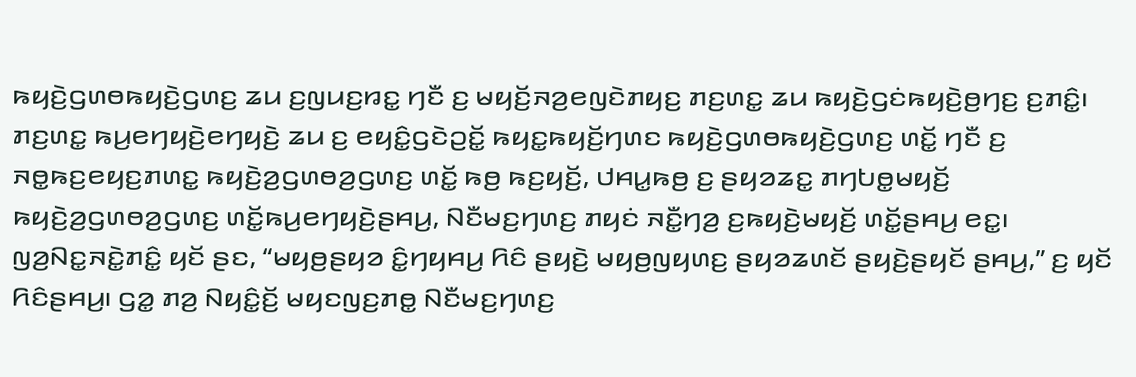ꤒꤟꤢꤧ꤬ꤞꤛꤥꤒꤟꤢꤧ꤬ꤞꤛꤢ꤬ ꤘꤣ ꤢ꤬ꤜꤣꤢ꤬ꤙꤢ꤭ ꤚꤢꤪ ꤢ꤬ ꤗꤟꤢꤩ꤬ꤏꤤ꤬ꤕꤜꤢꤧꤊꤟꤢ꤬ ꤊꤢ꤬ꤛꤢ꤭ ꤘꤣ ꤒꤟꤢꤧ꤬ꤞꤢꤦꤒꤟꤢꤧ꤬ꤥ꤬ꤚꤢ꤬ ꤢ꤬ꤊꤢꤨ꤭꤯ ꤊꤢ꤬ꤛꤢ꤭ ꤒꤣ꤬ꤕꤚꤟꤢꤧ꤬ꤕꤚꤟꤢꤧ꤬ ꤘꤣ ꤢ꤬ ꤕꤟꤢꤨ꤭ꤞꤢꤧꤑꤢꤩ꤭ ꤒꤟꤢ꤭ꤒꤟꤢꤩ꤬ꤚꤛꤢ ꤒꤟꤢꤧ꤬ꤞꤛꤥꤒꤟꤢꤧ꤬ꤞꤛꤢ꤬ ꤛꤢꤩ꤭ ꤚꤢꤪ ꤢ꤬ ꤏꤥ꤭ꤒꤢ꤬ꤕꤟꤢ꤬ꤊꤛꤢ꤭ ꤒꤟꤢꤧ꤬ꤤ꤬ꤞꤛꤥꤤ꤬ꤞꤛꤢ꤬ ꤛꤢꤩ꤭ ꤒꤥ꤬ ꤒꤢ꤬ꤟꤢꤩ꤬, ꤓꤌꤣ꤭ꤒꤥ꤬ ꤢ꤬ ꤔꤟꤤꤘꤢ꤭ ꤊꤚꤝꤥ꤭ꤗꤟꤢꤩ꤬ ꤒꤟꤢꤧ꤬ꤤ꤬ꤞꤛꤥꤤ꤬ꤞꤛꤢ꤬ ꤛꤢꤩ꤭ꤒꤣ꤬ꤕꤚꤟꤢꤧ꤬ꤔꤌꤣ꤬, ꤡꤢꤪꤗꤢ꤬ꤚꤛꤢ꤬ ꤊꤟꤢꤦ ꤏꤢꤪ꤭ꤚꤤ꤬ ꤢ꤬ꤒꤟꤢꤧ꤬ꤗꤟꤢꤩ꤬ ꤛꤢꤩ꤭ꤔꤌꤣ꤬ ꤕꤢ꤭꤯
ꤜꤤ꤬ꤡꤢ꤭ꤏꤢꤧ꤭ꤊꤢꤨ꤭ ꤟꤢꤩ ꤔꤢ, “ꤗꤟꤥ꤬ꤔꤟꤤ ꤢꤨ꤭ꤚꤟꤌꤣ꤬ ꤖꤢꤨ ꤔꤟꤢꤧ꤬ ꤗꤟꤥ꤬ꤜꤟꤛꤢ꤬ ꤔꤟꤤꤘꤛꤢꤩ ꤔꤟꤢꤧ꤬ꤔꤟꤢꤩ ꤔꤌꤣ꤬,” ꤢ꤬ ꤟꤢꤩ ꤖꤢꤨꤔꤌꤣ꤬꤯ ꤞꤤ꤭ ꤊꤤ꤬ ꤡꤟꤢꤨ꤭ꤢꤩ꤬ ꤗꤟꤢꤜꤢ꤬ꤊꤥ꤭ ꤡꤢꤪꤗꤢ꤬ꤚꤛꤢ꤬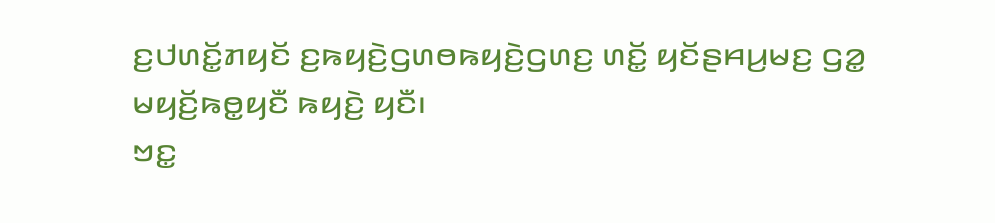ꤢ꤬ꤓꤛꤢꤩ꤭ꤊꤟꤢꤩ ꤢ꤬ꤒꤟꤢꤧ꤬ꤞꤛꤥꤒꤟꤢꤧ꤬ꤞꤛꤢ꤬ ꤛꤢꤩ꤭ ꤟꤢꤩꤔꤌꤣ꤬ꤗꤢ꤬ ꤞꤤ꤭ ꤗꤟꤢꤩ꤬ꤒꤥ꤭ꤟꤢꤪ ꤒꤟꤢꤧ꤬ ꤟꤢꤪ꤯
ꤠꤢ꤭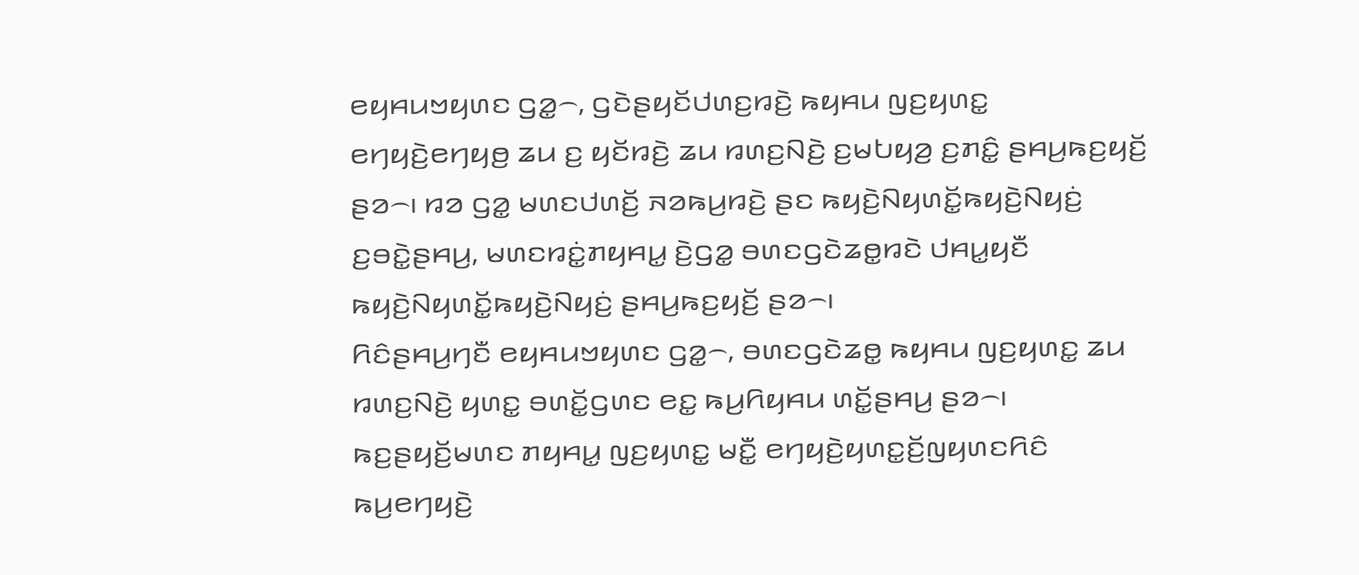ꤕꤟꤌꤣꤠꤟꤛꤢ ꤞꤤ꤭꤮, ꤞꤢꤧꤔꤟꤢꤩꤓꤛꤢ꤬ꤙꤢꤧ꤬ ꤒꤟꤌꤣ ꤜꤢ꤬ꤟꤛꤢ꤭ ꤕꤚꤟꤢꤧ꤬ꤕꤚꤟꤥ꤬ ꤘꤣ ꤢ꤬ ꤟꤢꤩꤙꤢꤧ꤬ ꤘꤣ ꤙꤛꤢ꤬ꤡꤢꤧ꤬ ꤢ꤬ꤗꤝꤟꤤ꤬ ꤢ꤬ꤊꤢꤨ꤭ ꤔꤌꤣ꤬ꤒꤢ꤬ꤟꤢꤩ꤬ ꤔꤤ꤮꤯ ꤙꤤ ꤞꤤ꤭ ꤗꤛꤢꤓꤛꤢꤩ꤬ ꤏꤤꤒꤣ꤬ꤙꤢꤧ꤬ ꤔꤢ ꤒꤟꤢꤧ꤬ꤡꤟꤛꤢꤩ꤭ꤒꤟꤢꤧ꤬ꤡꤟꤢꤦ꤬ ꤢ꤬ꤋꤢꤧ꤭ꤔꤌꤣ꤬, ꤗꤛꤢꤙꤢꤦ꤭ꤊꤟꤌꤣ꤭ ꤢꤧ꤬ꤞꤤ꤭ ꤋꤛꤢꤞꤢꤧꤘꤥ꤭ꤙꤢꤧ ꤓꤌꤣ꤭ꤟꤢꤪ ꤒꤟꤢꤧ꤬ꤡꤟꤛꤢꤩ꤭ꤒꤟꤢꤧ꤬ꤡꤟꤢꤦ꤬ ꤔꤌꤣ꤬ꤒꤢ꤬ꤟꤢꤩ꤬ ꤔꤤ꤮꤯
ꤖꤢꤨꤔꤌꤣ꤬ꤚꤢꤪ ꤕꤟꤌꤣꤠꤟꤛꤢ ꤞꤤ꤭꤮, ꤋꤛꤢꤞꤢꤧꤘꤥ꤭ ꤒꤟꤌꤣ ꤜꤢ꤬ꤟꤛꤢ꤭ ꤘꤣ ꤙꤛꤢ꤬ꤡꤢꤧ꤬ ꤟꤛꤢ꤭ ꤋꤛꤢꤩ꤭ꤞꤛꤢ ꤕꤢ꤭ ꤒꤣ꤬ꤖꤟꤌꤣ ꤛꤢꤩ꤭ꤔꤌꤣ꤬ ꤔꤤ꤮꤯ ꤒꤢ꤬ꤔꤟꤢꤩ꤬ꤗꤛꤢ ꤊꤟꤌꤣ꤭ ꤜꤢ꤬ꤟꤛꤢ꤭ ꤗꤢꤪ꤭ ꤕꤚꤟꤢꤧ꤬ꤟꤛꤢ꤭ꤢꤩ꤬ꤜꤟꤛꤢꤖꤢꤨ ꤒꤣ꤬ꤕꤚꤟꤢꤧ꤬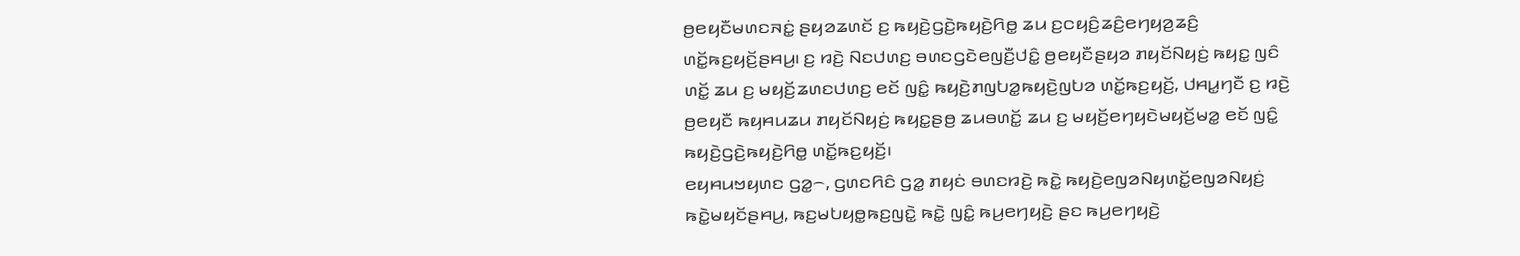ꤥ꤬ꤕꤟꤢꤪꤗꤛꤢꤏꤢꤦ꤭ ꤔꤟꤤꤘꤛꤢꤩ ꤢ꤬ ꤒꤟꤢꤧ꤬ꤞꤢꤧ꤬ꤒꤟꤢꤧ꤬ꤖꤥ꤭ ꤘꤣ ꤢ꤬ꤍꤟꤢꤨ꤬ꤘꤢꤨ꤬ꤕꤚꤟꤤ꤬ꤘꤢꤨ꤬ ꤛꤢꤩ꤭ꤒꤢ꤬ꤟꤢꤩ꤬ꤔꤌꤣ꤬꤯ ꤢ꤬ ꤙꤢꤧ꤬ ꤡꤢꤓꤛꤢ꤬ ꤋꤛꤢꤞꤢꤧꤕꤜꤢꤪ꤬ꤓꤢꤨ꤭ ꤥ꤬ꤕꤟꤢꤪꤔꤟꤤ ꤊꤟꤢꤩꤡꤟꤢꤦ꤬ ꤒꤟꤢ꤭ ꤜꤢꤨ ꤛꤢꤩ꤭ ꤘꤣ ꤢ꤬ ꤗꤟꤢꤩ꤬ꤘꤛꤢꤓꤛꤢ꤬ ꤕꤢꤩ ꤜꤢꤨ꤭ ꤒꤟꤢꤧ꤬ꤊꤜꤝꤤ꤭ꤒꤟꤢꤧ꤬ꤜꤝꤤ ꤛꤢꤩ꤭ꤒꤢ꤬ꤟꤢꤩ꤬, ꤓꤌꤣ꤭ꤚꤢꤪ ꤢ꤬ ꤙꤢꤧ꤬ ꤥ꤬ꤕꤟꤢꤪ ꤒꤟꤌꤣꤘꤣ ꤊꤟꤢꤩꤡꤟꤢꤦ꤬ ꤒꤟꤢ꤭ꤔꤥ꤬ ꤘꤣꤋꤛꤢꤩ꤭ ꤘꤣ ꤢ꤬ ꤗꤟꤢꤩ꤬ꤕꤚꤟꤢꤧꤗꤟꤢꤩ꤬ꤗꤤ꤭ ꤕꤢꤩ ꤜꤢꤨ꤭ ꤒꤟꤢꤧ꤬ꤞꤢꤧ꤬ꤒꤟꤢꤧ꤬ꤖꤥ꤭ ꤛꤢꤩ꤭ꤒꤢ꤬ꤟꤢꤩ꤬꤯
ꤕꤟꤌꤣꤠꤟꤛꤢ ꤞꤤ꤭꤮, ꤞꤛꤢꤖꤢꤨ ꤞꤤ꤭ ꤊꤟꤢꤦ ꤋꤛꤢꤙꤢꤧ꤬ ꤒꤢꤧ꤭ ꤒꤟꤢꤧ꤬ꤕꤜꤤꤡꤟꤛꤢꤩ꤭ꤕꤜꤤꤡꤟꤢꤦ꤬ ꤒꤢꤧ꤭ꤗꤟꤢꤩꤔꤌꤣ꤬, ꤒꤢ꤬ꤗꤝꤟꤥ꤭ꤒꤢ꤬ꤜꤢꤧ꤭ ꤒꤢꤧ꤭ ꤜꤢꤨ꤭ ꤒꤣ꤬ꤕꤚꤟꤢꤧ꤬ ꤔꤢ ꤒꤣ꤬ꤕꤚꤟꤢꤧ꤬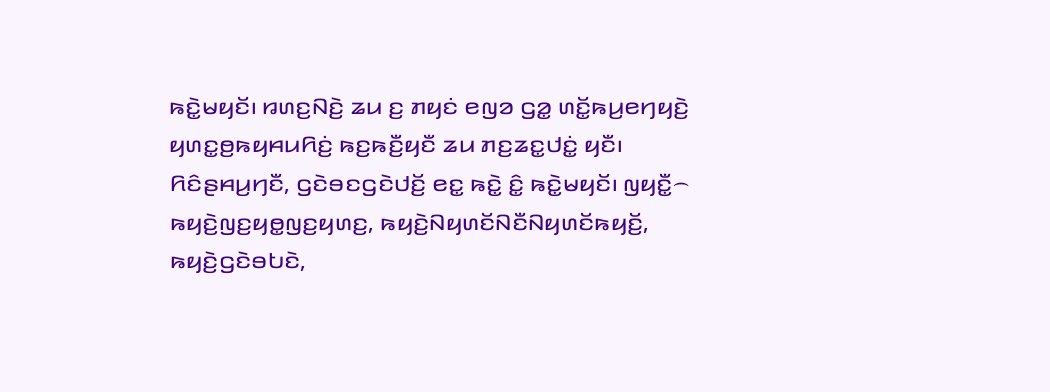ꤒꤢꤧ꤭ꤗꤟꤢꤩ꤯ ꤙꤛꤢ꤬ꤡꤢꤧ꤬ ꤘꤣ ꤢ꤬ ꤊꤟꤢꤦ ꤕꤜꤤ ꤞꤤ꤭ ꤛꤢꤩ꤭ꤒꤣ꤬ꤕꤚꤟꤢꤧ꤬ ꤟꤛꤢ꤭ꤥ꤬ꤒꤟꤌꤣꤖꤢꤦ꤬ ꤒꤢ꤬ꤒꤢꤪ꤬ꤟꤢꤪ ꤘꤣ ꤊꤢ꤬ꤘꤢ꤭ꤓꤢꤦ꤭ ꤟꤢꤪ꤯
ꤖꤢꤨꤔꤌꤣ꤬ꤚꤢꤪ, ꤞꤢꤧꤋꤢꤞꤢꤧꤓꤢꤩ꤬ ꤕꤢ꤭ ꤒꤢꤧ꤭ ꤢꤨ꤭ ꤒꤢꤧ꤭ꤗꤟꤢꤩ꤯ ꤜꤟꤢꤪ꤭꤮ ꤒꤟꤢꤧ꤬ꤜꤢ꤬ꤟꤥ꤭ꤜꤢ꤬ꤟꤛꤢ꤬, ꤒꤟꤢꤧ꤬ꤡꤟꤛꤢꤩꤡꤢꤪꤡꤟꤛꤢꤩꤒꤟꤢꤩ꤬, ꤒꤟꤢꤧ꤬ꤞꤢꤧꤋꤝꤢꤧ,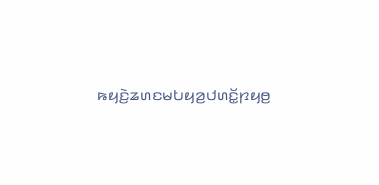ꤒꤟꤢꤧ꤬ꤘꤛꤢꤗꤝꤟꤤ꤬ꤓꤛꤢꤩ꤭ꤐꤟꤥ꤬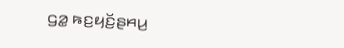ꤞꤤ꤭ ꤒꤢ꤬ꤟꤢꤩ꤬ꤔꤌꤣ꤬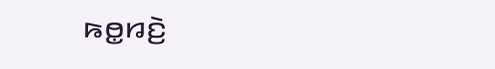ꤒꤥ꤭ꤙꤢꤧ꤬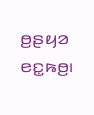ꤥ꤬ꤔꤟꤤ ꤕꤢ꤭ꤒꤥ꤬꤯